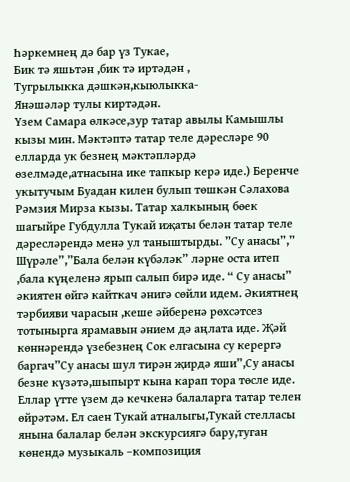Һәркемнең дә бар үз Тукае,
Бик тә яшьтән ,бик тә иртәдән ,
Тугрылыкка дәшкән,кыюлыкка-
Янәшәләр тулы киртәдән.
Үзем Самара өлкәсе,зур татар авылы Камышлы кызы мин. Мәктәптә татар теле дәресләре 90 елларда ук безнең мәктәпләрдә өзелмәде,атнасына ике тапкыр керә иде.) Беренче укытучым Буадан килен булып төшкән Сәлахова Рәмзия Мирза кызы. Татар халкының бөек шагыйре Губдулла Тукай иҗаты белән татар теле дәресләрендә менә ул таныштырды. ”Су анасы”,” Шүрәле”,”Бала белән күбәләк” ләрне оста итеп ,бала күңеленә ярып салып бирә иде. “ Су анасы” әкиятен өйгә кайткач әнигә сөйли идем. Әкиятнең тәрбияви чарасын ,кеше әйберенә рөхсәтсез тотынырга ярамавын әнием дә аңлата иде. Җәй көннәрендә үзебезнең Сок елгасына су керергә баргач”Су анасы шул тирән җирдә яши”,Су анасы безне күзәтә,шыпырт кына карап тора төсле иде.
Еллар үтте үзем дә кечкенә балаларга татар телен өйрәтәм. Ел саен Тукай атналыгы,Тукай стелласы янына балалар белән экскурсиягә бару,туган көнендә музыкаль –композиция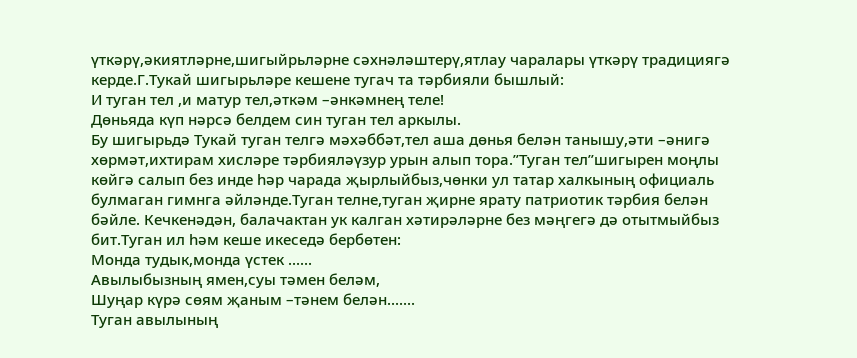үткәрү,әкиятләрне,шигыйрьләрне сәхнәләштерү,ятлау чаралары үткәрү традициягә керде.Г.Тукай шигырьләре кешене тугач та тәрбияли бышлый:
И туган тел ,и матур тел,әткәм –әнкәмнең теле!
Дөньяда күп нәрсә белдем син туган тел аркылы.
Бу шигырьдә Тукай туган телгә мәхәббәт,тел аша дөнья белән танышу,әти –әнигә хөрмәт,ихтирам хисләре тәрбияләүзур урын алып тора.”Туган тел”шигырен моңлы көйгә салып без инде һәр чарада җырлыйбыз,чөнки ул татар халкының официаль булмаган гимнга әйләнде.Туган телне,туган җирне ярату патриотик тәрбия белән бәйле. Кечкенәдән, балачактан ук калган хәтирәләрне без мәңгегә дә отытмыйбыз бит.Туган ил һәм кеше икеседә бербөтен:
Монда тудык,монда үстек ......
Авылыбызның ямен,суы тәмен беләм,
Шуңар күрә сөям җаным –тәнем белән.......
Туган авылының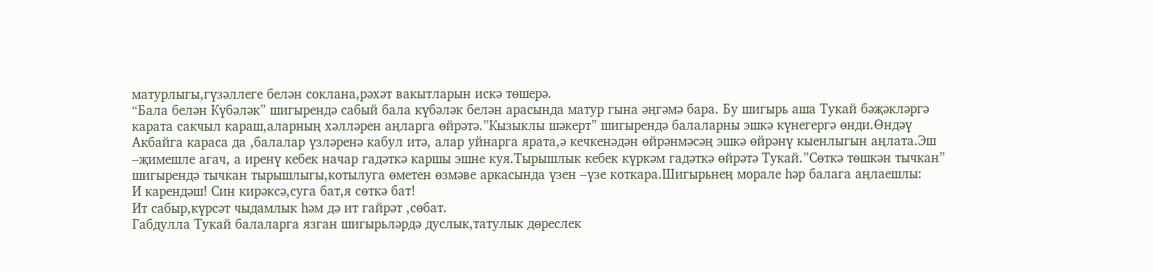матурлыгы,гүзәллеге белән соклана,рәхәт вакытларын искә төшерә.
“Бала белән Күбәләк” шигырендә сабый бала күбәләк белән арасында матур гына әңгәмә бара. Бу шигырь аша Тукай бәҗәкләргә карата сакчыл караш,аларның хәлләрен аңларга өйрәтә.”Кызыклы шәкерт” шигырендә балаларны эшкә күнегергә өнди.Өндәү Акбайга караса да ,балалар үзләренә кабул итә, алар уйнарга ярата,ә кечкенәдән өйрәнмәсәң эшкә өйрәнү кыенлыгын аңлата.Эш –җимешле агач, а иренү кебек начар гадәткә каршы эшне куя.Тырышлык кебек күркәм гадәткә өйрәтә Тукай.”Сөткә төшкән тычкан” шигырендә тычкан тырышлыгы,котылуга өметен өзмәве аркасында үзен –үзе коткара.Шигырьнең морале һәр балага аңлаешлы:
И карендәш! Син кирәксә,суга бат,я сөткә бат!
Ит сабыр,күрсәт чыдамлык һәм дә ит гайрәт ,сөбат.
Габдулла Тукай балаларга язган шигырьләрдә дуслык,татулык дөреслек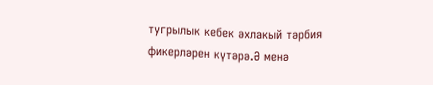тугрылык кебек әхлакый тәрбия фикерләрен күтәрә.Ә менә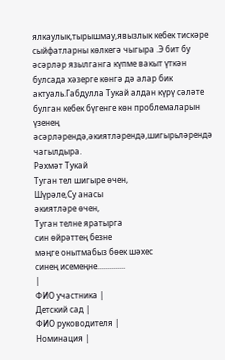ялкаулык,тырышмау,явызлык кебек тискәре сыйфатларны көлкегә чыгыра .Э бит бу әсәрләр язылганга күпме вакыт үткән булсада хәзерге көнгә дә алар бик актуаль.Габдулла Тукай алдан күрү сәләте булган кебек бүгенге көн проблемаларын үзенең әсәрләрендә,әкиятләрендә,шигырьләрендә чагылдыра.
Рәхмәт Тукай
Туган тел шигыре өчен,
Шүрәле,Су анасы
әкиятләре өчен,
Туган телне яратырга
син өйрәттең безне
мәңге онытмабыз бөек шәхес
синең исемеңне..............
|
ФИО участника |
Детский сад |
ФИО руководителя |
Номинация |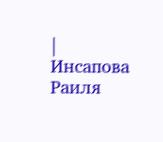|
Инсапова Раиля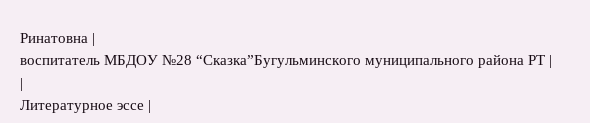Ринатовна |
воспитатель МБДОУ №28 “Сказка”Бугульминского муниципального района РТ |
|
Литературное эссе |